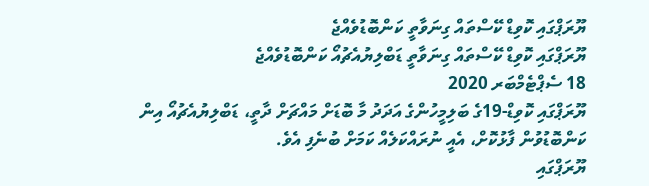ޔޫރަޕްގައި ކޮވިޑް ކޭސްތައް ގިނަވާތީ ކަންބޮޑުވެއްޖެ
ޔޫރަޕްގައި ކޮވިޑް ކޭސްތައް ގިނަވާތީ ޑަބްލިޔުއެޗުއޯ ކަންބޮޑުވެއްޖެ
18 ސެޕްޓެމްބަރ 2020
ޔޫރަޕްގައި ކޮވިޑް-19ގެ ބަލިމީހުންގެ އަދަދު މާ ބޮޑަށް މައްޗަށް ދާތީ، ޑަބްލިޔުއެޗުއޯ އިން ކަންބޮޑުވުން ފާޅުކޮށް، އެއީ ނުރައްކަލެއް ކަމަށް ބުނެފި އެވެ.
ޔޫރަޕްގައި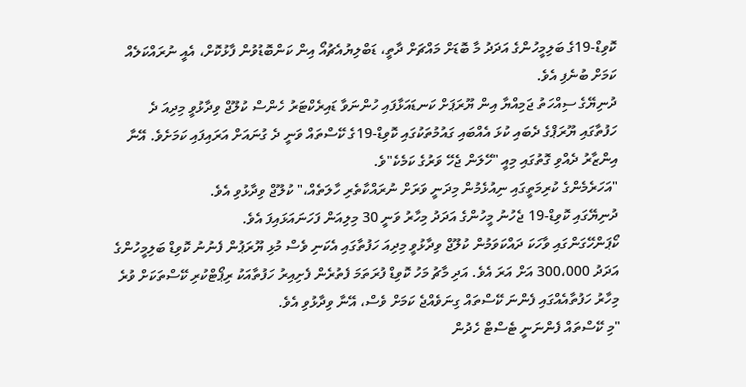ކޮވިޑް-19ގެ ބަލިމީހުންގެ އަދަދު މާ ބޮޑަށް މައްޗަށް ދާތީ، ޑަބްލިޔުއެޗުއޯ އިން ކަންބޮޑުވުން ފާޅުކޮށް، އެއީ ނުރައްކަލެއް ކަމަށް ބުނެފި އެވެ.
ދުނިޔޭގެ ސިއްހަތު ޖަމިއްޔާ އިން ޔޫރަޕަށް ކަނޑައަޅާފައި ހުންނަވާ ޑައިރެކްޓަރު ހެންސް ކުލޫޖް ވިދާޅުވީ މިދިއަ ދެ ހަފުތާގައި ޔޫރަޕްގެ ދެބައި ކުޅަ އެއްބައި ގައުމުތަކުގައި ކޮވިޑް-19ގެ ކޭސްތައް ވަނީ ދެ ގުނައަށް އަރައިފައި ކަމަށެވެ. އޭނާ އިންޒާރު ދެއްވި ގޮތުގައި މިއީ "ހޭލަން ޖެހޭ ވަރުގެ ކަމެކެ"ވެ.
"އަހަރެމެންގެ ކުރިމަތީގައި ނިއުޅެމުން މިދަނީ ވަރަށް ނުރައްކާތެރި ހާލަތެއް،" ކުލޫޖް ވިދާޅުވި އެވެ.
ދުނިޔޭގައި ކޮވިޑް-19 ޖެހުނު މީހުންގެ އަދަދު މިހާރު ވަނީ 30 މިލިއަން ފަހަނައަޅައިފަ އެވެ.
ކޯޕަންހޭގަންގައި ވާހަކަ ދައްކަވަމުން ކުލޫޖް ވިދާޅުވީ މިދިއަ ހަފުތާގައި އެކަނި ވެސް މުޅި ޔޫރަޕުން ފެނުނު ކޮވިޑް ބަލިމީހުންގެ އަދަދު 300،000 އަށް އަރަ އެވެ. އަދި މާޗު މަހު ކޮވިޑް ފުރަތަމަ ފެތުރެން ފެށިއިރު ހަފުތާއަކު ރިޕޯޓްކުރި ކޭސްތަކަށް ވުރެ މިހާރު ހަފުތާއެއްގައި ފެންނަ ކޭސްތައް ގިނަވެއްޖެ ކަމަށް ވެސް، އޭނާ ވިދާޅުވި އެވެ.
"މި ކޭސްތައް ފެންނަނީ ޓެސްޓް ހެދުން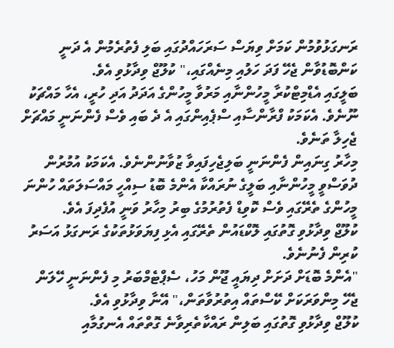ރަނގަޅުވުމުން ކަމަށް ވިޔަސް ސަރަހައްދުގައި ބަލި ފެތުރެމުން އެ ދަނީ ކަންބޮޑުވާން ޖެހޭ ފަދަ ހަލުއި މިނެއްގައި،" ކުލޫޖް ވިދާޅުވި އެވެ.
ބަލީގައި އެޑްމިޓްކުރާ މީހުންނާއި މަރުވާ މީހުންގެ އަދަދު އަދި ހުރީ، އެހާ މައްޗަކު ނޫނެވެ. އެކަމަކު ފްރާންސާއި ސްޕެއިންގައި އެ ދެ ބައި ވެސް ފެންނަނީ މައްޗަށް ޖެހިލާ ތަނެވެ.
މިހާރު ގިނައިން ފެންނަނީ ބަލިޖެހިފައިވާ ޒުވާނުންނެވެ. އެކަމަކު އުމުރުން ދުވަސްވީ މީހުންނާއި ބަލީގެ ނުރައްކާ އެންމެ ބޮޑު ސިއްހީ މައްސަލަތައް ހުންނަ މީހުންގެ ތެރޭގައި ވެސް ކޮވިޑް ފެތުރުމުގެ ބިރު މިހާރު ވަނީ އުފެދިފަ އެވެ.
ކުލޫޖް ވިދާޅުވި ގޮތުގައި ލޮކްޑައުން ތެރޭގައި އެޅި ފިޔަވަޅުތަކުގެ ރަނގަޅު އަސަރު ކުރިން ފެނުނެވެ.
"އެންމެ ބޮޑަށް ދަށަށް ދިޔައީ ޖޫން މަހު، ސެޕްޓެމްބަރު މި ފެންނަނީ ހޭލަން ޖެހޭ މިންވަރަކަށް ކޭސްތައް އިތުރުވާތަން،" އޭނާ ވިދާޅުވި އެވެ.
ކުލޫޖް ވިދާޅުވި ގޮތުގައި ބަލިން ރައްކާތެރިވާނެ ގޮތްތައް އެނގުމާއި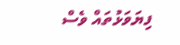ފިޔަވަޅުތައް ވެސް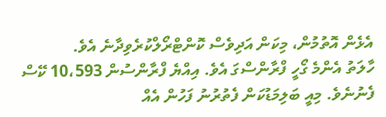އެޅެން އޮތުމުން، މިކަން އަދިވެސް ކޮންޓްރޯލްކުރެވިދާނެ އެވެ.
ހާލަތު އެންމެ ގޯހީ ފްރާންސްގަ އެވެ. އިއްޔެ ފްރާންސުން 10،593 ކޭސް ފެނުނެވެ. މިއީ ބަލިމަޑުކަން ފެތުރުނު ފަހުން އެއް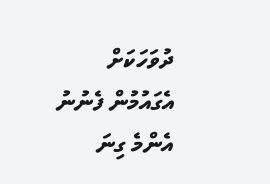ދުވަހަކަށް އެގައުމުން ފެނުނު އެންމެ ގިނަ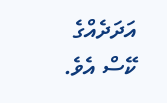އަދަދެއްގެ ކޭސް އެވެ.